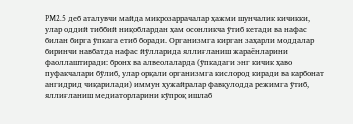PM2.5 деб аталувчи майда микрозаррачалар ҳажми шунчалик кичикки, улар оддий тиббий ниқоблардан ҳам осонликча ўтиб кетади ва нафас билан бирга ўпкага етиб боради. Организмга кирган заҳарли моддалар биринчи навбатда нафас йўлларида яллиғланиш жараёнларини фаоллаштиради: бронх ва алвеолаларда (ўпкадаги энг кичик ҳаво пуфакчалари бўлиб, улар орқали организмга кислород киради ва карбонат ангидрид чиқарилади) иммун ҳужайралар фавқулодда режимга ўтиб, яллиғланиш медиаторларини кўпроқ ишлаб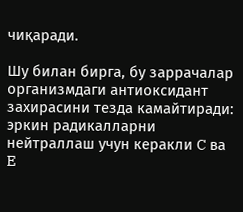чиқаради.

Шу билан бирга, бу заррачалар организмдаги антиоксидант захирасини тезда камайтиради: эркин радикалларни нейтраллаш учун керакли C ва E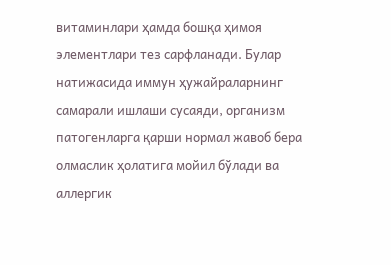витаминлари ҳамда бошқа ҳимоя элементлари тез сарфланади. Булар натижасида иммун ҳужайраларнинг самарали ишлаши сусаяди, организм патогенларга қарши нормал жавоб бера олмаслик ҳолатига мойил бўлади ва аллергик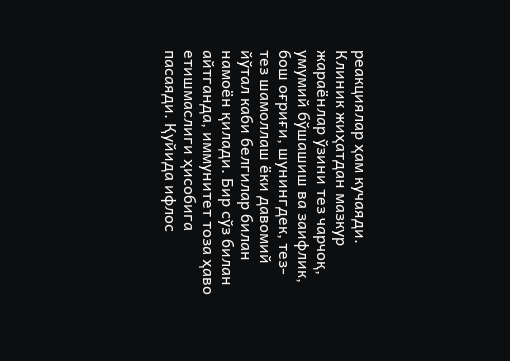реакциялар ҳам кучаяди. Клиник жиҳатдан мазкур жараёнлар ўзини тез чарчоқ, умумий бўшашиш ва заифлик, бош оғриғи, шунингдек, тез-тез шамоллаш ёки давомий йўтал каби белгилар билан намоён қилади. Бир сўз билан айтганда, иммунитет тоза ҳаво етишмаслиги ҳисобига пасаяди. Қуйида ифлос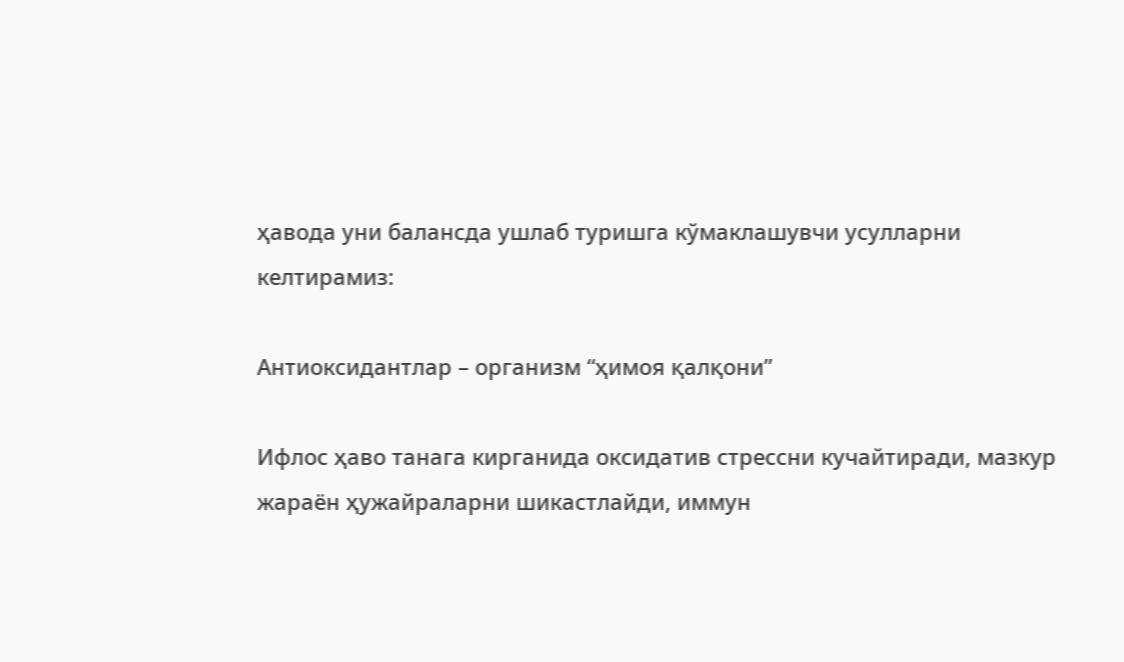ҳавода уни балансда ушлаб туришга кўмаклашувчи усулларни келтирамиз:

Антиоксидантлар – организм “ҳимоя қалқони”

Ифлос ҳаво танага кирганида оксидатив стрессни кучайтиради, мазкур жараён ҳужайраларни шикастлайди, иммун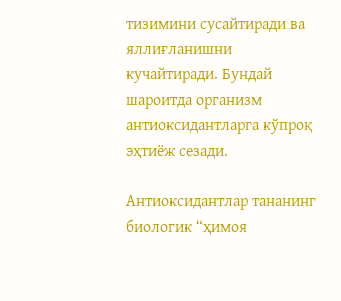тизимини сусайтиради ва яллиғланишни кучайтиради. Бундай шароитда организм антиоксидантларга кўпроқ эҳтиёж сезади.

Антиоксидантлар тананинг биологик “ҳимоя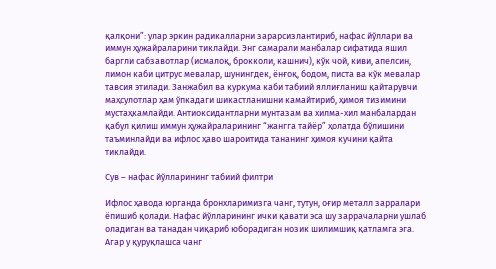қалқони”: улар эркин радикалларни зарарсизлантириб, нафас йўллари ва иммун ҳужайраларини тиклайди. Энг самарали манбалар сифатида яшил баргли сабзавотлар (исмалоқ, брокколи, кашнич), кўк чой, киви, апелсин, лимон каби цитрус мевалар, шунингдек, ёнғоқ, бодом, писта ва кўк мевалар тавсия этилади. Занжабил ва куркума каби табиий яллиғланиш қайтарувчи маҳсулотлар ҳам ўпкадаги шикастланишни камайтириб, ҳимоя тизимини мустаҳкамлайди. Антиоксидантларни мунтазам ва хилма-хил манбалардан қабул қилиш иммун ҳужайраларининг “жангга тайёр” ҳолатда бўлишини таъминлайди ва ифлос ҳаво шароитида тананинг ҳимоя кучини қайта тиклайди.

Сув – нафас йўлларининг табиий филтри

Ифлос ҳавода юрганда бронхларимизга чанг, тутун, оғир металл зарралари ёпишиб қолади. Нафас йўлларининг ички қавати эса шу заррачаларни ушлаб оладиган ва танадан чиқариб юборадиган нозик шилимшиқ қатламга эга. Агар у қуруқлашса чанг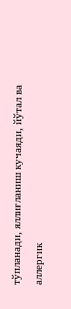тўпланади, яллиғланиш кучаяди, йўтал ва аллергик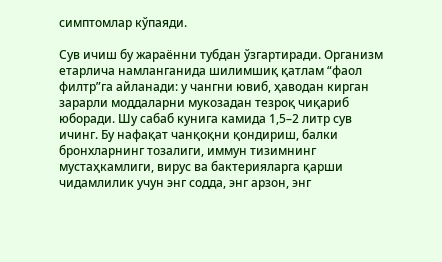симптомлар кўпаяди.

Сув ичиш бу жараённи тубдан ўзгартиради. Организм етарлича намланганида шилимшиқ қатлам “фаол филтр”га айланади: у чангни ювиб, ҳаводан кирган зарарли моддаларни мукозадан тезроқ чиқариб юборади. Шу сабаб кунига камида 1,5–2 литр сув ичинг. Бу нафақат чанқоқни қондириш, балки бронхларнинг тозалиги, иммун тизимнинг мустаҳкамлиги, вирус ва бактерияларга қарши чидамлилик учун энг содда, энг арзон, энг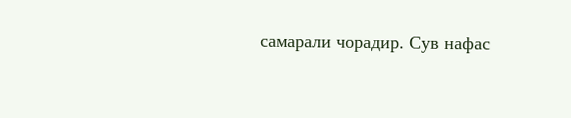самарали чорадир. Сув нафас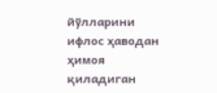йўлларини ифлос ҳаводан ҳимоя қиладиган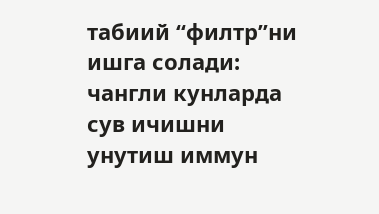табиий “филтр”ни ишга солади: чангли кунларда сув ичишни унутиш иммун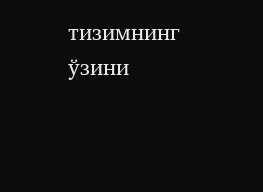тизимнинг ўзини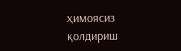ҳимоясиз қолдириш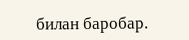билан баробар.